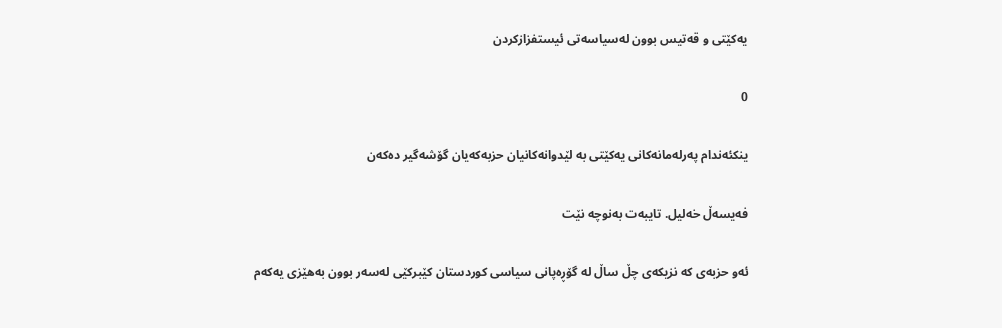یه‌كێتی و قه‌تیس بوون له‌سیاسه‌تی ئیستفزازكردن

0

ینکئه‌ندام په‌رله‌مانه‌كانی یه‌كێتی به‌ لێدوانه‌كانیان حزبه‌كه‌یان گۆشه‌گیر ده‌كه‌ن

فه‌یسه‌ڵ خه‌لیل. تایبه‌ت به‌نوچه‌ نێت

ئه‌و حزبه‌ی كه‌ نزیكه‌ی چڵ ساڵ له‌ گۆڕه‌پانی سیاسی كوردستان كێبركێی له‌سه‌ر بوون به‌هێزی یه‌كه‌م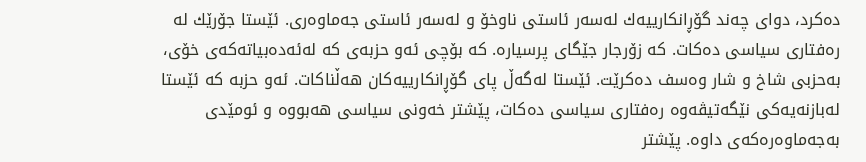ده‌كرد، دوای چه‌ند گۆڕانكارییه‌ك له‌سه‌ر ئاستی ناوخۆ و له‌سه‌ر ئاستی جه‌ماوه‌ری. ئێستا جۆرێك له‌ ره‌فتاری سیاسی ده‌كات. كه‌ زۆرجار جێگای پرسیاره‌. کە بۆچی ئه‌و حزبه‌ی كه‌ له‌ئه‌ده‌بیاته‌كه‌ی خۆی، به‌حزبی شاخ و شار وه‌سف ده‌كرێت. ئێستا له‌گه‌ڵ پای گۆڕانكارییه‌كان هه‌ڵناكات. ئه‌و حزبه‌ كه‌ ئێستا له‌بازنه‌یه‌كی نێگه‌تیڤه‌وه‌ ره‌فتاری سیاسی ده‌كات، پێشتر خه‌ونی سیاسی هه‌بووه‌ و ئومێدی به‌جه‌ماوه‌ره‌كه‌ی داوه‌. پێشتر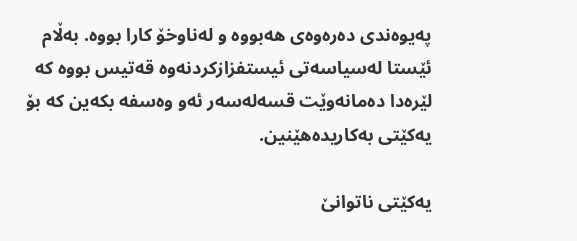په‌یوه‌ندی ده‌ره‌وه‌ی هه‌بووه‌ و له‌ناوخۆ كارا بووه‌. به‌ڵام ئێستا له‌سیاسه‌تی ئیستفزازكردنه‌وه‌ قه‌تیس بووه‌ كه‌ لێره‌دا ده‌مانه‌وێت قسه‌له‌سه‌ر ئه‌و وه‌سفە بكه‌ین كه‌ بۆ یه‌كێتی به‌كاریده‌هێنین.

یه‌كێتی ناتوانێ‌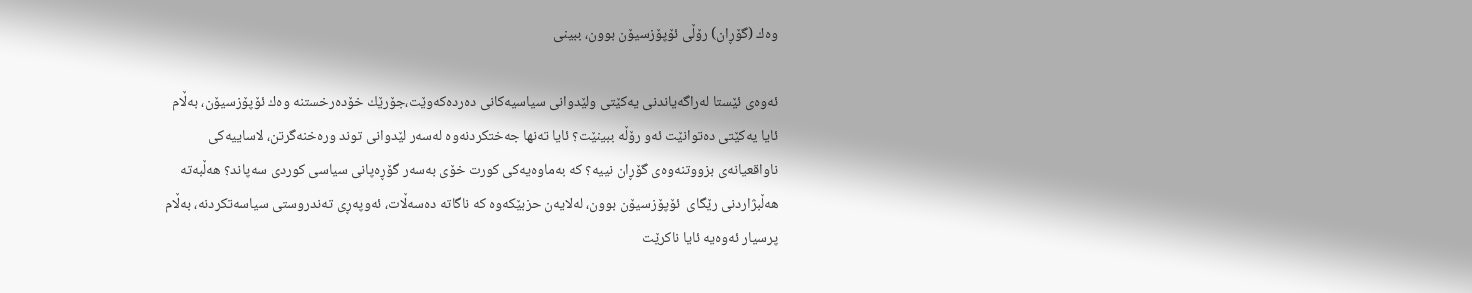وه‌ك (گۆڕان) رۆڵی ئۆپۆزسیۆن بوون، ببینی

ئه‌وه‌ی ئێستا له‌راگه‌یاندنی یه‌كێتی ولێدوانی سیاسیه‌كانی ده‌رده‌كه‌وێت،جۆرێك خۆده‌رخستنه‌ وه‌ك ئۆپۆزسیۆن، به‌ڵام ئایا یه‌كێتی ده‌توانێت ئه‌و رۆڵه‌ ببینێت؟ ئایا ته‌نها جه‌ختكردنه‌وه‌ له‌سه‌ر لێدوانی توند وره‌خنه‌گرتن، لاساییه‌كی ناواقعیانه‌ی بزووتنه‌وه‌ی گۆڕان نییه‌؟ كه‌ به‌ماوه‌یه‌كی كورت خۆی به‌سه‌ر گۆڕه‌پانی سیاسی كوردی سه‌پاند؟ هه‌ڵبه‌ته‌ هەڵبژاردنی رێگای  ئۆپۆزسیۆن بوون، لەلایەن حزبێكەوە کە ناگاته‌ ده‌سه‌ڵات، ئه‌وپه‌ڕی ته‌ندروستی سیاسه‌تكردنە، به‌ڵام پرسیار ئه‌وه‌یه‌ ئایا ناكرێت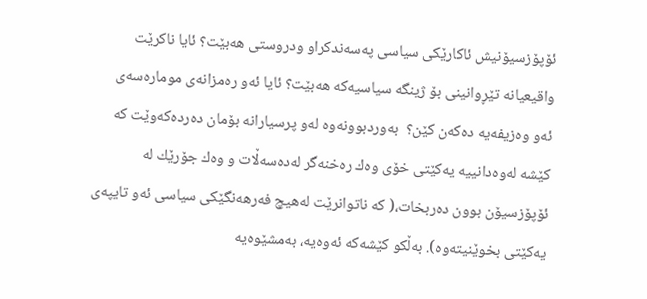ئۆپۆزسیۆنیش ئاكارێكی سیاسی په‌سه‌ندكراو ودروستی هه‌بێت؟ ئایا ناكرێت واقیعیانه‌ تێڕوانینی بۆ ژینگه‌ سیاسیه‌كه‌ هه‌بێت؟ ئایا ئه‌و ره‌مزانه‌ی موماره‌سه‌ی ئه‌و وه‌زیفه‌یه‌ ده‌كه‌ن كێن؟  به‌وردبوونه‌وه‌ له‌و پرسیارانه‌ بۆمان ده‌رده‌كه‌وێت كه‌ كێشه‌ له‌وه‌دانییه‌ یه‌كێتی خۆی وه‌ك ره‌خنه‌گر له‌ده‌سه‌ڵات و وه‌ك جۆرێك له‌ ئۆپۆزسیۆن بوون ده‌ربخات،( كه‌ ناتوانرێت له‌هیچ فه‌رهه‌نگێكی سیاسی ئه‌و تایپه‌ی یه‌كێتی بخوێنیته‌وه‌). به‌ڵكو كێشه‌كه‌ ئه‌وه‌یه‌، به‌مشێوه‌یه‌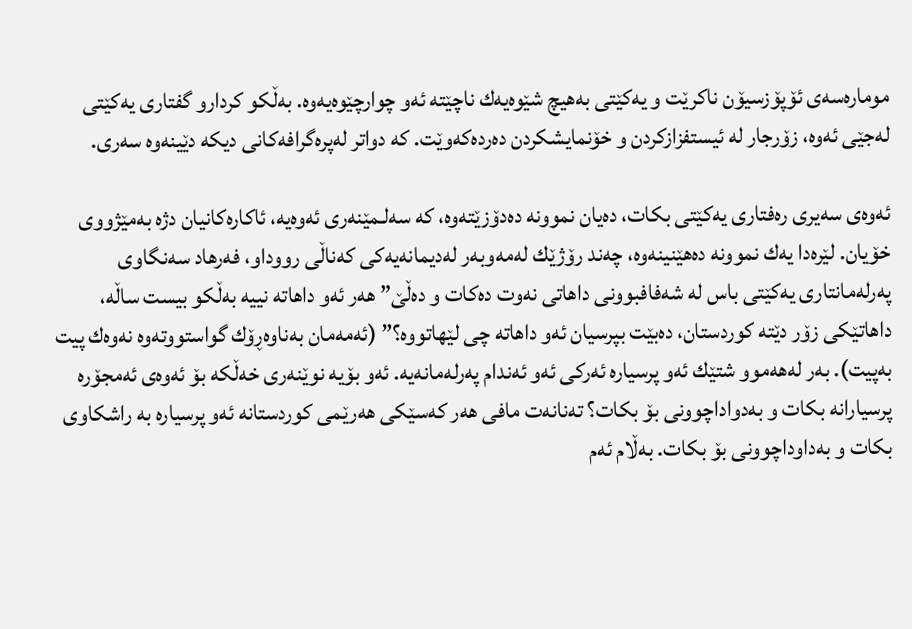موماره‌سه‌ی ئۆپۆزسیۆن ناكرێت و یه‌كێتی به‌هیچ شێوه‌یه‌ك ناچێته‌ ئه‌و چوارچێوه‌یه‌وه‌. به‌ڵكو کردارو گفتاری یەکێتی لەجێی ئەوە، زۆرجار له‌ ئیستفزازكردن و خۆنمایشكردن ده‌رده‌كه‌وێت. كه‌ دواتر له‌پره‌گرافه‌كانی دیكه‌ دێینه‌وه‌ سه‌ری.

ئه‌وه‌ی سه‌یری ره‌فتاری یه‌كێتی بكات، ده‌یان نموونه‌ ده‌دۆزێته‌وه‌، كه‌ سەلـمێنەری ئەوەیە، ئاكاره‌كانیان دژه‌ به‌مێژووی خۆیان. لێره‌دا یه‌ك نموونه‌ ده‌هێنینه‌وه‌، چه‌ند رۆژێك له‌مه‌وبه‌ر له‌دیمانه‌یه‌كی كه‌ناڵی رووداو، فه‌رهاد سه‌نگاوی په‌رله‌مانتاری یه‌كێتی باس له‌ شه‌فافبوونی داهاتی نه‌وت ده‌كات و ده‌ڵێ‌” هه‌ر ئه‌و داهاته‌ نییه‌ به‌ڵكو بیست ساڵه‌، داهاتێكی زۆر دێته‌ كوردستان، ده‌بێت بپرسیان ئه‌و داهاته‌ چی لێهاتووه‌؟” (ئه‌مه‌مان به‌ناوه‌ڕۆك گواستووته‌وه‌ نه‌وه‌ك پیت به‌پیت). به‌ر له‌هه‌موو شتێك ئه‌و پرسیاره‌ ئه‌ركی ئه‌و ئه‌ندام په‌رله‌مانه‌یه‌. ئه‌و بۆیه‌ نوێنه‌ری خه‌ڵكه‌ بۆ ئه‌وه‌ی ئه‌مجۆره‌ پرسیارانه‌ بكات و به‌دواداچوونی بۆ بكات؟ ته‌نانه‌ت مافی هه‌ر كه‌سێكی هه‌رێمی كوردستانه‌ ئه‌و پرسیاره‌ به‌ راشكاوی بكات و به‌داوداچوونی بۆ بكات. به‌ڵام ئه‌م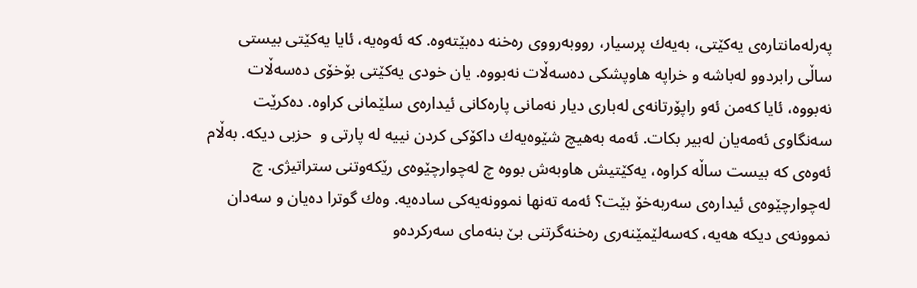په‌رله‌مانتاره‌ی یه‌كێتی، به‌یه‌ك پرسیار، رووبه‌رووی ره‌خنه‌ ده‌بێته‌وه‌. کە ئەوەیە، ئایا یه‌كێتی بیستی ساڵی رابردوو له‌باشه‌ و خراپه‌ هاوپشكی ده‌سه‌ڵات نه‌بووه‌. یان خودی یەکێتی بۆخۆی دەسەڵات نەبووە، ئایا كه‌من ئه‌و راپۆرتانه‌ی له‌باری دیار نه‌مانی پاره‌كانی ئیداره‌ی سلێمانی كراوه‌. ده‌كرێت سه‌نگاوی ئه‌مه‌یان له‌بیر بكات. ئه‌مه‌ به‌هیچ شێوه‌یه‌ك داكۆكی كردن نییه‌ له‌ پارتی و  حزبی دیكه‌. به‌ڵام ئەوەی كه‌ بیست ساڵه‌ كراوه‌، یه‌كێتیش هاوبه‌ش بووه‌ چ له‌چوارچێوه‌ی رێكه‌وتنی ستراتیژی. چ له‌چوارچێوه‌ی ئیداره‌ی سه‌ربه‌خۆ بێت؟ ئه‌مه‌ ته‌نها نموونه‌یه‌كی ساده‌یه‌. وه‌ك گوترا ده‌یان و سه‌دان نموونه‌ی دیكه‌ هه‌یه‌، کەسەلێمێنەری رەخنەگرتنی بێ بنەمای سەرکردەو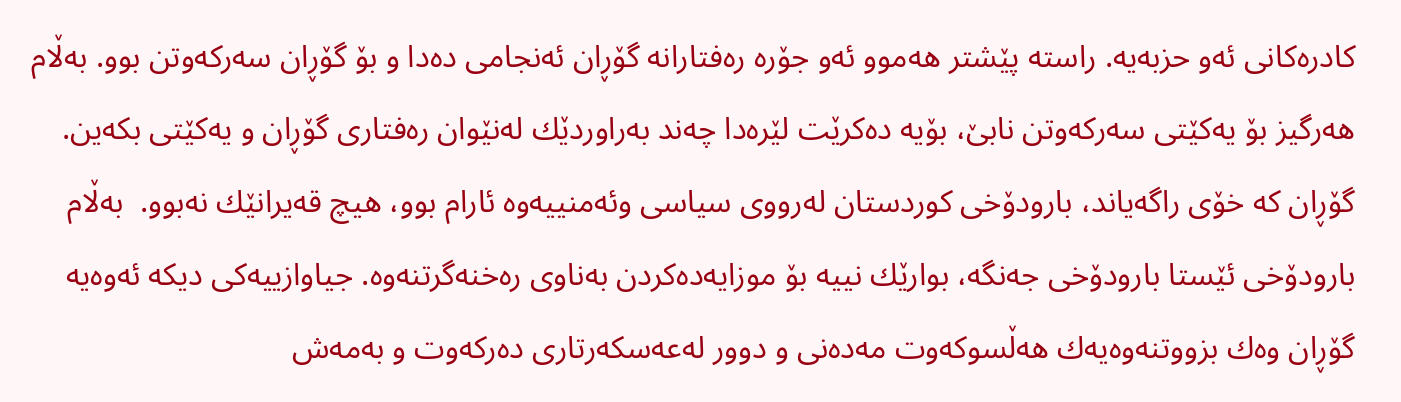کادرەکانی ئەو حزبەیە. راستە پێشتر هه‌موو ئه‌و جۆره‌ ره‌فتارانه‌ گۆڕان ئه‌نجامی ده‌دا و بۆ گۆڕان سه‌ركه‌وتن بوو. بەڵام هەرگیز بۆ یەکێتی سەرکەوتن نابێ، بۆیه‌ ده‌كرێت لێره‌دا چه‌ند به‌راوردێك له‌نێوان ره‌فتاری گۆڕان و یه‌كێتی بكه‌ین. گۆڕان كه‌ خۆی راگەیاند، بارودۆخی كوردستان له‌رووی سیاسی وئه‌منییه‌وه‌ ئارام بوو، هیچ قه‌یرانێك نه‌بوو.  به‌ڵام بارودۆخی ئێستا بارودۆخی جەنگە، بوارێك نییه‌ بۆ موزایه‌ده‌كردن به‌ناوی ره‌خنه‌گرتنه‌وه‌. جیاوازییه‌كی دیكه‌ ئه‌وه‌یه‌ گۆڕان وه‌ك بزووتنه‌وه‌یه‌ك هه‌ڵسوكه‌وت مه‌ده‌نی و دوور له‌عه‌سكه‌رتاری ده‌ركه‌وت و به‌مه‌ش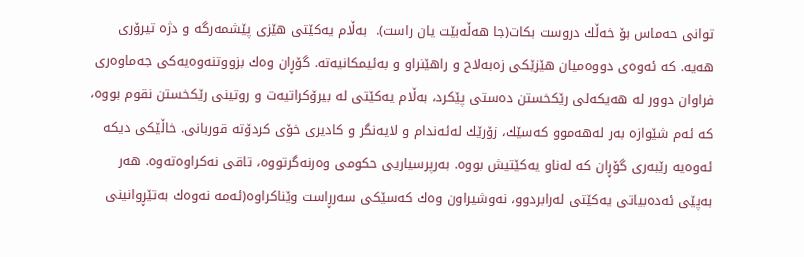توانی حه‌ماس بۆ خه‌ڵك دروست بكات(جا هه‌ڵه‌بێت یان راست).  به‌ڵام یه‌كێتی هێزی پێشمه‌رگه‌ و دژه‌ تیرۆری هه‌یه‌. كه‌ ئه‌وه‌ی دووه‌میان هێزێكی زه‌به‌لاح و راهێنراو و به‌ئیمكانیه‌ته‌. گۆڕان وه‌ك بزووتنه‌وه‌یه‌كی جه‌ماوه‌ری فراوان دوور له‌ هه‌یكه‌لی رێكخستن ده‌ستی پێكرد، به‌ڵام یه‌كێتی له‌ بیرۆكراتیه‌ت و روتینی رێكخستن نقوم بووه‌، كه‌ ئه‌م شێوازه‌ به‌ر له‌هه‌موو كه‌سێك، زۆرێك له‌ئه‌ندام و لایه‌نگر و كادیری خۆی كردۆته‌ قوربانی. خاڵێكی دیكه‌ ئه‌وه‌یه‌ رێبه‌ری گۆڕان كه‌ له‌ناو یه‌كێتیش بووه‌. به‌رپرسیاریی حكومی وه‌رنه‌گرتووه‌، تاقی نه‌كراوه‌ته‌وه‌. هه‌ر به‌پێی ئه‌ده‌بیاتی یه‌كێتی له‌رابردوو، نه‌وشیراون وه‌ك كه‌سێكی سه‌رڕاست وێناكراوه‌(ئه‌مه‌ نه‌وه‌ك به‌تێڕوانینی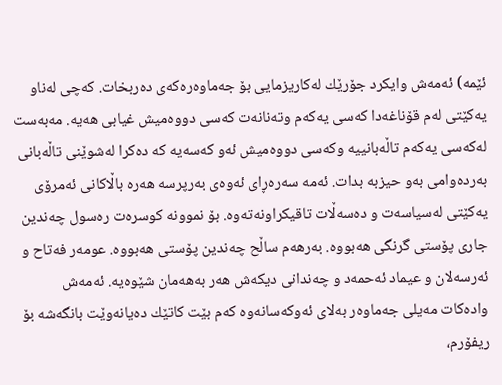ئێمه‌) ئه‌مه‌ش وایکرد جۆرێك له‌كاریزمایی بۆ جه‌ماوه‌ره‌كه‌ی دەربخات. كه‌چی له‌ناو یه‌كێتی له‌م قۆناغه‌دا كه‌سی یه‌كه‌م وته‌نانه‌ت كه‌سی دووه‌میش غیابی هه‌یه‌. مه‌به‌ست له‌كه‌سی یه‌كه‌م تاڵه‌بانییه‌ وكه‌سی دووه‌میش ئه‌و كه‌سه‌یه‌ كه‌ ده‌كرا له‌شوێنی تاڵه‌بانی به‌رده‌وامی به‌و حیزبه‌ بدات. ئه‌مه‌ سه‌ره‌ڕای ئه‌وه‌ی به‌رپرسه‌ هه‌ره‌ باڵاكانی ئه‌مرۆی یه‌كێتی له‌سیاسه‌ت و ده‌سه‌ڵات تاقیكراونه‌ته‌وه‌. بۆ نموونه‌ كوسره‌ت ره‌سول چه‌ندین جاری پۆستی گرنگی هه‌بووه‌. به‌رهه‌م ساڵح چه‌ندین پۆستی هه‌بووه‌. عومه‌ر فه‌تاح و ئه‌رسه‌لان و عیماد ئه‌حمه‌د و چه‌ندانی دیكه‌ش هه‌ر به‌هه‌مان شێوه‌یه‌. ئه‌مه‌ش واده‌كات مه‌یلی جه‌ماوه‌ر به‌لای ئه‌وكه‌سانه‌وه‌ كه‌م بێت كاتێك ده‌یانه‌وێت بانگه‌شه‌ بۆ ریفۆرم،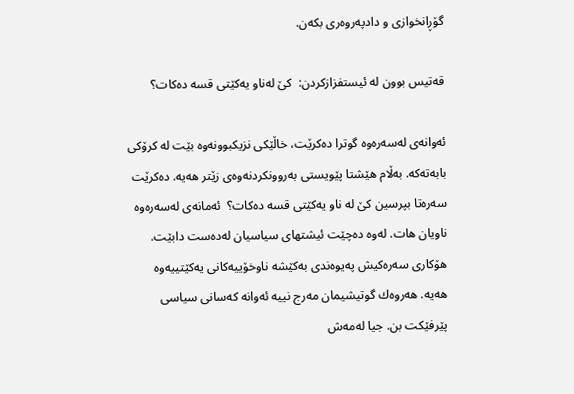گۆڕانخوازی و دادپه‌روه‌ری بكه‌ن.

قه‌تیس بوون له‌ ئیستفزازكردن:  كێ‌ له‌ناو یه‌كێتی قسه‌ ده‌كات؟

ئه‌وانه‌ی له‌سه‌ره‌وه‌ گوترا ده‌كرێت، خاڵێكی نزیكبوونه‌وه‌ بێت له‌ كرۆكی بابه‌ته‌كه‌. به‌ڵام هێشتا پێویستی به‌روونكردنه‌وه‌ی زێتر هه‌یه‌. ده‌كرێت سه‌ره‌تا بپرسین كێ له‌ ناو یه‌كێتی قسه‌ ده‌كات؟  ئه‌مانه‌ی له‌سه‌ره‌وه‌ ناویان هات. له‌وه‌ ده‌چێت ئیشتهای سیاسیان له‌ده‌ست دابێت. هۆكاری سه‌ره‌كیش په‌یوه‌ندی به‌كێشه‌ ناوخۆییه‌كانی یه‌كێتییه‌وه‌ هه‌یه‌. هه‌روه‌ك گوتیشیمان مه‌رج نییه‌ ئه‌وانه‌ كه‌سانی سیاسی پێرفێكت بن. جیا له‌مه‌ش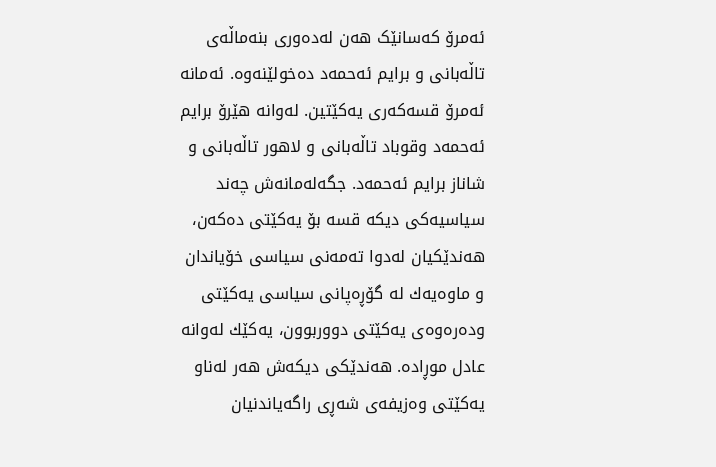ئه‌مرۆ كه‌سانێک هه‌ن له‌ده‌وری بنه‌ماڵه‌ی تاڵه‌بانی و برایم ئه‌حمه‌د ده‌خولێنه‌وه‌. ئه‌مانه‌ ئه‌مرۆ قسه‌كه‌ری یه‌كێتین. له‌وانه‌ هێرۆ برایم ئه‌حمه‌د وقوباد تاڵه‌بانی و لاهور تاڵه‌بانی و شاناز برایم ئه‌حمه‌د. جگه‌له‌مانه‌ش چه‌ند سیاسیه‌كی دیكه‌ قسه‌ بۆ یه‌كێتی ده‌كه‌ن، هه‌ندێكیان له‌دوا ته‌مه‌نی سیاسی خۆیاندان و ماوه‌یه‌ك له‌ گۆڕه‌پانی سیاسی یه‌كێتی وده‌ره‌وه‌ی یه‌كێتی دووربوون، یه‌كێك له‌وانه‌ عادل موڕاده‌. هه‌ندێكی دیكه‌ش هه‌ر له‌ناو یه‌كێتی وه‌زیفه‌ی شه‌ڕی راگه‌یاندنیان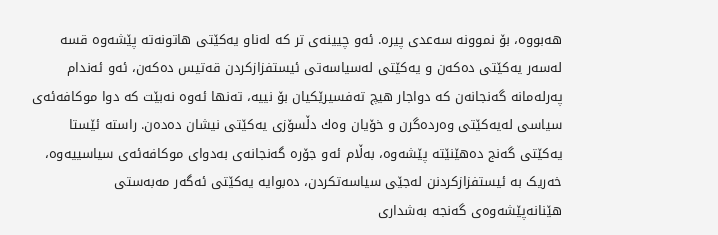هه‌بووه‌، بۆ نموونه‌ سه‌عدی پیره‌. ئه‌و چیینه‌ی تر كه‌ له‌ناو یه‌كێتی هاتونه‌ته‌ پێشه‌وه‌ قسه‌ له‌سه‌ر یه‌كێتی ده‌كه‌ن و یه‌كێتی له‌سیاسه‌تی ئیستفزازكردن قه‌تیس ده‌كه‌ن، ئه‌و ئه‌ندام په‌رله‌مانه‌ گه‌نجانه‌ن كه‌ دواجار هیچ ته‌فسیرێكیان بۆ نییه‌، ته‌نها ئه‌وه‌ نه‌بێت كه‌ دوا موكافه‌ئه‌ی سیاسی له‌یه‌كێتی وه‌رده‌گرن و خۆیان وه‌ك دڵسۆزی یه‌كێتی نیشان ده‌ده‌ن. راستە ئێستا یه‌كێتی گه‌نج ده‌هێنێته‌ پێشه‌وه‌، بەڵام ئەو جۆرە گەنجانەی بەدوای موکافەئەی سیاسییەوە، خەریک بە ئیستفزازکردنن لەجێی سیاسەتکردن، ده‌بوایه‌ یەکێتی ئەگەر مەبەستی هێنانەپێشەوەی گەنجە بەشداری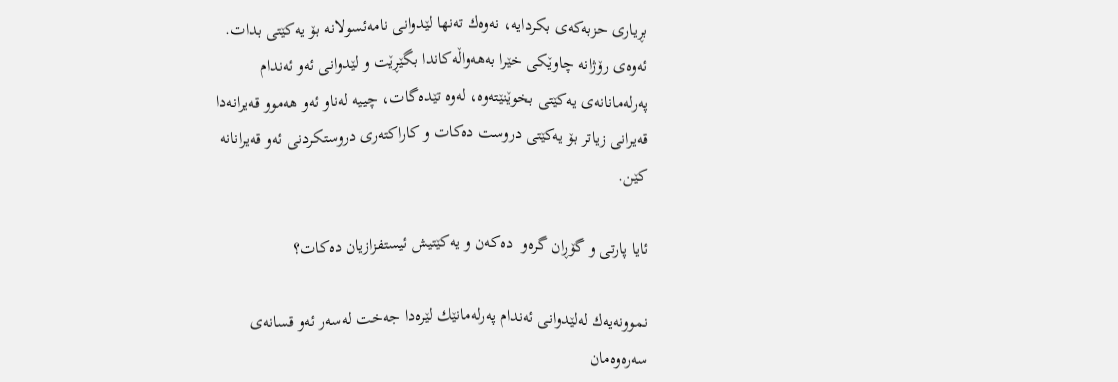بڕیاری حزبەکەی بکردایە، نه‌وه‌ك ته‌نها لێدوانی نامه‌ئسولانه‌ بۆ یه‌كێتی بدات. ئه‌وه‌ی رۆژانه‌ چاوێكی خێرا بەهه‌واڵه‌كاندا بگێڕێت و لێدوانی ئه‌و ئه‌ندام په‌رله‌مانانه‌ی یه‌كێتی بخوێنێته‌وه‌، له‌وه‌ تێده‌گات، چییە لەناو ئەو هەموو قەیرانەدا قەیرانی زیاتر بۆ یەکێتی دروست دەکات و کاراکتەری دروستکردنی ئەو قەیرانانە کێن.

ئایا پارتی و گۆڕان گره‌و  ده‌كه‌ن و یه‌كێتیش ئیستفزازیان ده‌كات؟

نموونه‌یه‌ك له‌لێدوانی ئه‌ندام په‌رله‌مانێك لێره‌دا جه‌خت له‌سه‌ر ئه‌و قسانه‌ی سه‌ره‌وه‌مان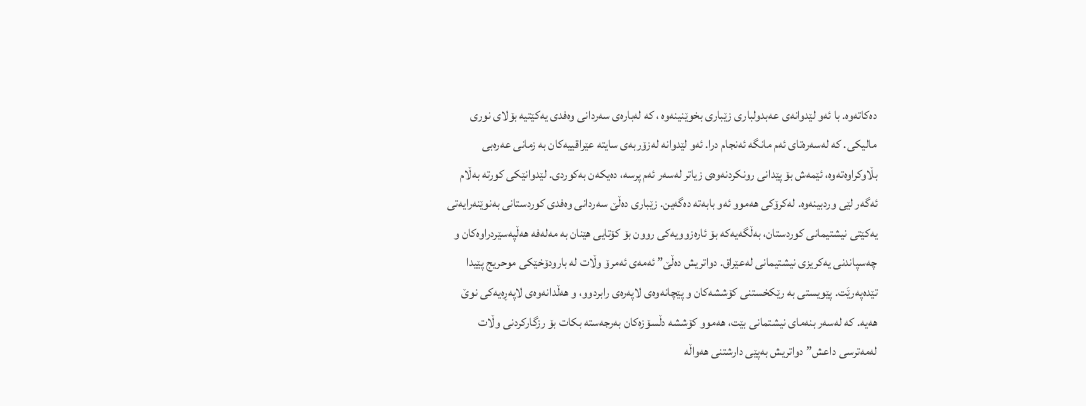ده‌كاته‌وه‌. با ئه‌و لێدوانه‌ی عه‌بدولباری زێباری بخوێنینه‌وه‌ ، كه‌ له‌باره‌ی سه‌ردانی وه‌فدی یه‌كێتیه‌ بۆلای نوری مالیكی. كه‌ له‌سه‌ره‌تای ئه‌م مانگه‌ ئه‌نجام درا. ئه‌و لێدوانه‌ له‌زۆربه‌ی سایته‌ عێراقییه‌كان به‌ زمانی عه‌ره‌بی بڵاوكراوه‌ته‌وه‌، ئێمه‌ش بۆ پێدانی رونکردنەوەی زیاتر لەسەر ئەم پرسە، ده‌یكه‌ن به‌كوردی. لێدوانێكی كورته‌ به‌ڵام ئه‌گه‌ر لێی وردبینه‌وه‌. له‌كرۆكی هه‌موو ئه‌و بابه‌ته‌ ده‌گه‌ین. زێباری ده‌ڵێ‌ سه‌ردانی وه‌فدی كوردستانی به‌نوێنه‌رایه‌تی یه‌كێتی نیشتیمانی كوردستان، به‌ڵگه‌یه‌كه‌ بۆ ئاره‌زوویه‌كی روون بۆ كۆتایی هێنان به‌ مه‌له‌فه‌ هه‌ڵپه‌سێردراوه‌كان و چه‌سپاندنی یه‌كریزی نیشتیمانی لەعێراق. دواتریش ده‌ڵێ‌” ئه‌مه‌ی ئه‌مرۆ وڵات له‌ بارودۆخێكی موحریج پێیدا تێده‌په‌رێَت. پێویستی به‌ رێكخستنی كۆششه‌كان و پێچانه‌وه‌ی لاپه‌ره‌ی رابردوو، و هه‌ڵدانه‌وه‌ی لاپه‌ڕه‌یه‌كی نوێ هه‌یه‌. كه‌ له‌سه‌ر بنه‌مای نیشتمانی بێت، هه‌موو كۆششه‌ دڵسۆزه‌كان به‌رجه‌سته‌ بكات بۆ رزگاركردنی وڵات له‌مه‌ترسی داعش” دواتریش به‌پێی دارشتنی هه‌واڵه‌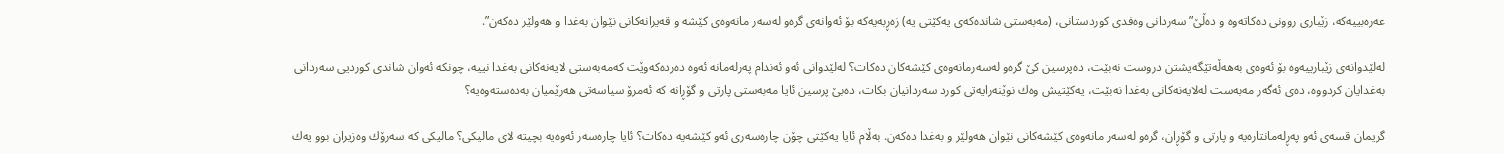عه‌ره‌بییه‌كه‌، زێباری روونی ده‌كاته‌وه‌ و ده‌ڵێ‌” سه‌ردانی وه‌فدی كوردستانی، (مەبەستی شاندەکەی یەکێتی یە) زه‌ڕبه‌یه‌كه‌ بۆ ئه‌وانه‌ی گره‌و له‌سه‌ر مانه‌وه‌ی كێشه‌ و قه‌یرانه‌كانی نێوان به‌غدا و هه‌ولێر ده‌كه‌ن”.

لەلێدوانەی زێبارییەوە بۆ ئه‌وه‌ی به‌هه‌ڵه‌تێگه‌یشتن دروست نه‌بێت، ده‌پرسین كێ‌ گره‌و له‌سه‌رمانه‌وه‌ی كێشه‌كان ده‌كات؟ له‌لێدوانی ئه‌و ئه‌ندام په‌رله‌مانە ئەوە ده‌رده‌كه‌وێت کەمەبەستی لایه‌نه‌كانی به‌غدا نییە، چونكه‌ ئه‌وان شاندی کوردیی سه‌ردانی به‌غدایان كردووه‌، دەی ئەگەر مەبەست لەلایەنەکانی بەغدا نەبێت، یه‌كێتیش وه‌ك نوێنه‌رایه‌تی كورد سه‌ردانیان بكات، دەبێ پرسین ئایا مەبەستی پارتی و گۆڕانە کە ئه‌مرۆ سیاسەتی هه‌رێمیان به‌ده‌سته‌وه‌یه‌؟

گریمان قسەی ئەو پەڕلەمانتارەیە و پارتی و گۆڕان، گره‌و له‌سه‌ر مانه‌وه‌ی كێشه‌كانی نێوان هەولێر و به‌غدا ده‌كه‌ن. به‌ڵام ئایا یه‌كێتی چۆن چاره‌سه‌ری ئه‌و كێشه‌یه‌ ده‌كات؟ ئایا چاره‌سه‌ر ئه‌وه‌یه‌ بچیته‌ لای مالیكی؟ مالیكی كه‌ سه‌رۆك وه‌زیران بوو یه‌ك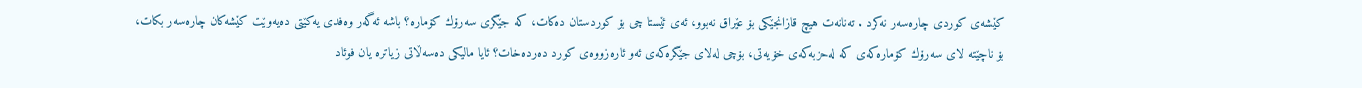كێشه‌ی كوردی چاره‌سه‌ر نه‌كرد . ته‌نانه‌ت هیچ قازانجێكی بۆ عێراق نه‌بوو، ئه‌ی ئێستا چی بۆ كوردستان ده‌كات، كه‌ جێگری سه‌رۆك كۆماره‌؟ باشە ئه‌گه‌ر وه‌فدی یه‌كێتی ده‌یه‌وێت كێشه‌كان چاره‌سه‌ر بكات، بۆ ناچێته‌ لای سه‌رۆك كۆماره‌كه‌ی كه‌ له‌حزبه‌كه‌ی خۆیه‌تی، بۆچی له‌لای جێگره‌كه‌ی ئه‌و ئاره‌زووه‌ی كورد ده‌رده‌خات؟ ئایا مالیكی ده‌سه‌ڵاتی زیاتره‌ یان فوئاد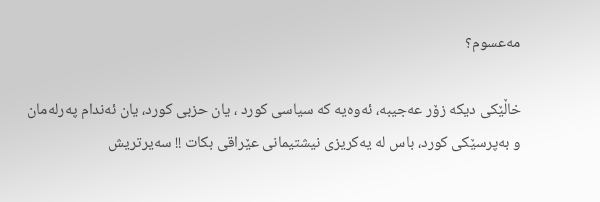مه‌عسوم؟

خاڵێكی دیكه‌ زۆر عه‌جیبه‌، ئەوەیە کە سیاسی كورد ، یان حزبی كورد، یان ئه‌ندام په‌رله‌مان و به‌پرسێكی كورد، باس له‌ یه‌كریزی نیشتیمانی عێراقی بكات !! سه‌یرتریش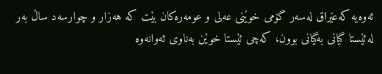ئه‌وه‌یه‌ که‌عێراق له‌سه‌ر گۆمی خوێنی عه‌لی و عومه‌ره‌كان بێت كه‌ هه‌زار و چوارسه‌د ساڵ به‌ر له‌ئێستا گیانی به‌گیانی بوون، كه‌چی ئێستا خوێن به‌ناوی ئه‌وانه‌وه‌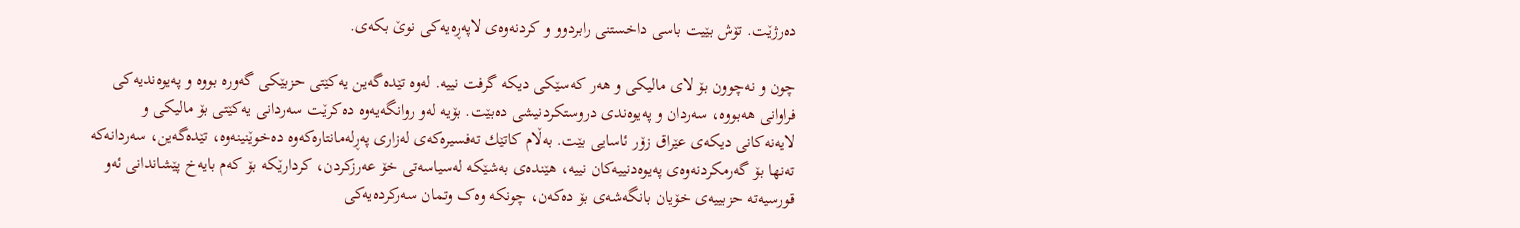ده‌رژێت. تۆش بێیت باسی داخستنی رابردوو و كردنه‌وه‌ی لاپه‌ڕه‌یه‌كی نوێ‌ بكه‌ی.

چون و نه‌چوون بۆ لای مالیكی و هه‌ر كه‌سێكی دیكه‌ گرفت نییه‌. له‌وه‌ تێده‌گه‌ین یه‌كێتی حزبێكی گه‌وره‌ بووه‌ و په‌یوه‌ندیه‌كی فراوانی هه‌بووه‌، سه‌ردان و په‌یوه‌ندی دروستكردنیشی ده‌بێت. بۆیه‌ له‌و روانگه‌یه‌وه‌ ده‌كرێت سه‌ردانی یه‌كێتی بۆ مالیكی و لایه‌نه‌كانی دیكه‌ی عێراق زۆر ئاسایی بێت. به‌ڵام كاتێك تەفسیرەکەی لەزاری پەڕلەمانتارەکەوە دەخوێنینەوە، تێدەگەین، سەردانەکە تەنها بۆ گەرمکردنەوەی پەیوەدنییەکان نییە، هێندەی بەشێکە لەسیاسەتی خۆ عەرزکردن، کردارێکە بۆ کەم بایەخ پێشاندانی ئەو قورسیەتە حزبییەی خۆیان بانگەشەی بۆ دەکەن، چونکە وەک وتمان سەرکردەیەکی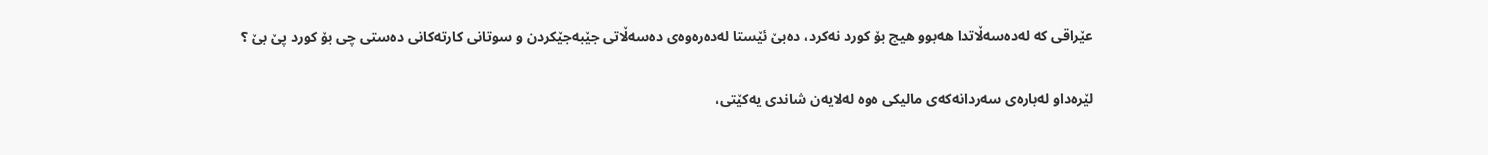عێراقی کە لەدەسەڵاتدا هەبوو هیچ بۆ کورد نەکرد، دەبێ ئێستا لەدەرەوەی دەسەڵاتی جێبەجێکردن و سوتانی کارتەکانی دەستی چی بۆ کورد پێ بێ ؟

لێرەداو لەبارەی سەردانەکەی مالیکی ەوە لەلایەن شاندی یەکێتی،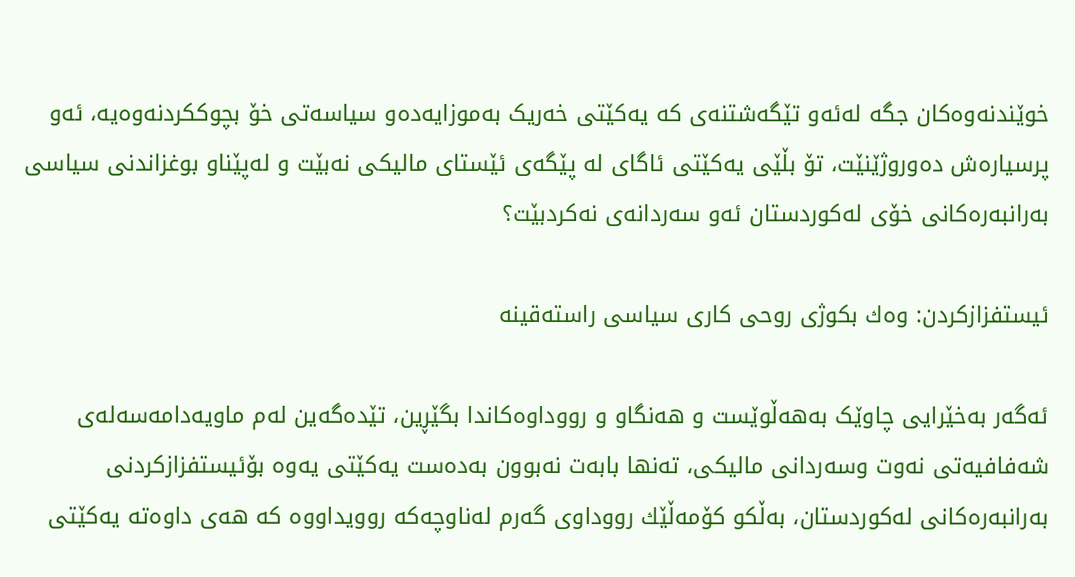خوێندنەوەکان جگە لەئەو تێگەشتنەی کە یەکێتی خەریک بەموزایەدەو سیاسەتی خۆ بچوککردنەوەیە، ئەو پرسیارەش دەوروژێنێت، تۆ بڵێی یەکێتی ئاگای لە پێگەی ئێستای مالیکی نەبێت و لەپێناو بوغزاندنی سیاسی بەرانبەرەکانی خۆی لەکوردستان ئەو سەردانەی نەکردبێت؟

ئیستفزازكردن: وه‌ك بكوژی روحی كاری سیاسی راسته‌قینه‌

ئەگەر بەخێرایی چاوێک بەهەڵوێست و هەنگاو و رووداوەکاندا بگێڕین، تێدەگەین لەم ماویەدامه‌سه‌له‌ی شه‌فافیه‌تی نه‌وت وسه‌ردانی مالیكی، تەنها بابه‌ت نەبوون بەدەست یەکێتی یەوە بۆئیستفزازكردنی بەرانبەرەکانی لەکوردستان، به‌ڵكو كۆمه‌ڵێك رووداوی گه‌رم له‌ناوچه‌كه‌ روویداوو‌ە كه‌ هەی داوەتە یەکێتی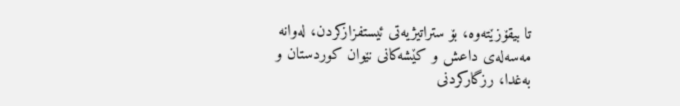تا بیقۆزێتەوە، بۆ ستراتیژیەتی ئیستفزازکردن، له‌وانه‌ مه‌سه‌له‌ی داعش و كێشه‌كانی نێوان کوردستان و به‌غدا، رزگاركردنی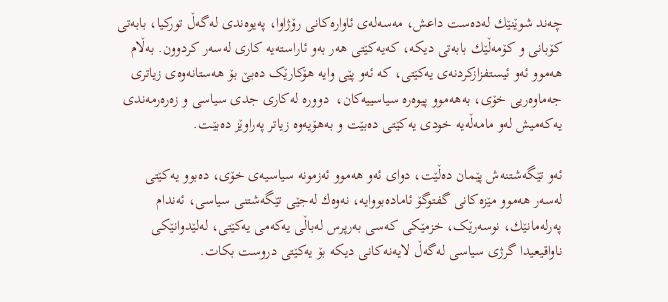چه‌ند شوێنێك له‌ده‌ست داعش، مه‌سه‌له‌ی ئاواره‌كانی رۆژاوا، په‌یوه‌ندی له‌گه‌ڵ توركیا، بابه‌تی كۆبانی و كۆمه‌ڵێك بابه‌تی دیكه‌، كه‌یه‌كێتی هه‌ر به‌و ئاراستەیە كاری له‌سه‌ر كردوون. بەڵام هەموو ئەو ئیستفزازکردنەی یەکێتی، کە ئەو پێی وایە هۆکارێک دەبێ بۆ هەستانەوەی زیاتری جەماوەریی خۆی، بەهەموو پیوەرە سیاسییەکان،  دوورە له‌كاری جدی سیاسی و زه‌ره‌رمه‌ندی یه‌كه‌میش له‌و مامه‌ڵه‌یه‌ خودی یه‌كێتی ده‌بێت و بەهۆیەوە زیاتر په‌راوێز ده‌بێـت.

ئەو تێگەشتنەش پێمان دەڵێت، دوای ئه‌و هەموو ئه‌زمونه‌ سیاسیه‌ی خۆی، دەبوو یه‌كێتی له‌سه‌ر هه‌موو مێزه‌كانی گفتوگۆ ئاماده‌بووایه‌، نه‌وه‌ك لەجێی تێگەشتنی سیاسی، ئه‌ندام په‌رله‌مانێك، نوسەرێک، خزمێکی کەسی بەرپرس لەباڵی یەکەمی یەکێتی، له‌لێدوانێكی ناواقیعیدا گرژی سیاسی له‌گه‌ڵ لایه‌نه‌كانی دیكه‌ بۆ یەکێتی دروست بكات.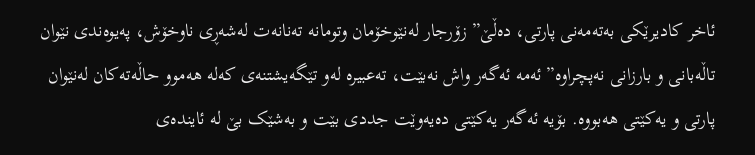ئاخر كادیرێكی به‌ته‌مه‌نی پارتی، ده‌ڵێ‌” زۆرجار له‌نێوخۆمان وتومانه‌ ته‌نانه‌ت له‌شه‌ڕی ناوخۆش، په‌یوه‌ندی نێوان تاڵه‌بانی و بارزانی نه‌پچراوه‌” ئه‌مه‌ ئه‌گه‌ر واش نه‌بێت، تەعبیرە له‌و تێگه‌یشتنه‌ی كه‌له‌ هه‌موو حاڵه‌ته‌كان له‌نێوان پارتی و یه‌كێتی هه‌بووه‌. بۆیه‌ ئه‌گه‌ر یه‌كێتی ده‌یه‌وێت جددی بێت و بەشێک بێ لە ئایندەی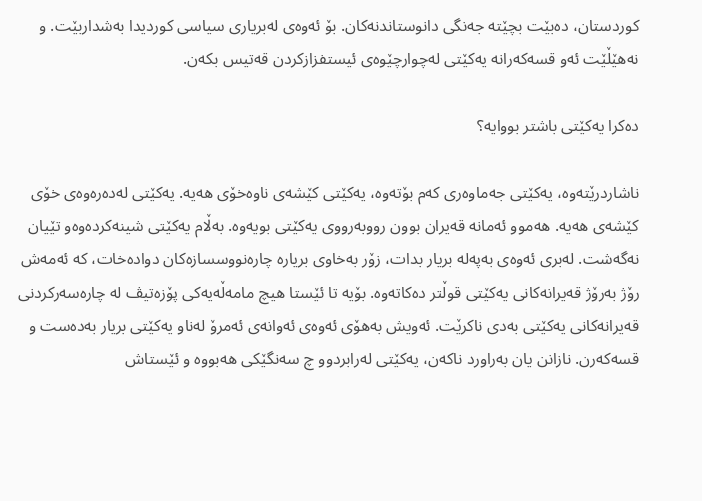کوردستان، ده‌بێت بچێته‌ جه‌نگی دانوستاندنه‌كان. بۆ ئه‌وه‌ی له‌بریاری سیاسی کوردیدا به‌شداربێت. و نه‌هێڵێت ئه‌و قسه‌كه‌رانه‌ یه‌كێتی له‌چوارچێوه‌ی ئیستفزازكردن قه‌تیس بكه‌ن.

ده‌كرا یه‌كێتی باشتر بووایه‌؟

ناشاردرێتەوە، یه‌كێتی جه‌ماوه‌ری كه‌م بۆته‌وه‌، یه‌كێتی كێشه‌ی ناوه‌خۆی هه‌یه‌. یه‌كێتی له‌ده‌ره‌وه‌ی خۆی كێشه‌ی هه‌یه‌. هه‌موو ئه‌مانه‌ قه‌یران بوون رووبه‌رووی یه‌كێتی بویه‌وه‌. به‌ڵام یه‌كێتی شینەکردەوەو تێیان نەگەشت. له‌بری ئه‌وه‌ی به‌په‌له‌ بریار بدات، زۆر به‌خاوی بریاره‌ چاره‌نووسسازه‌كان دواده‌خات، كه‌ ئه‌مه‌ش رۆژ به‌رۆژ قه‌یرانه‌كانی یه‌كێتی قوڵتر ده‌كاته‌وه‌. بۆیه‌ تا ئێستا هیچ مامه‌ڵه‌یه‌كی پۆزه‌تیڤ له‌ چاره‌سه‌ركردنی قه‌یرانه‌كانی یه‌كێتی به‌دی ناكرێت. ئەویش بەهۆی ئەوەی ئه‌وانه‌ی ئه‌مرۆ له‌ناو یه‌كێتی بریار به‌ده‌ست و قسه‌كه‌رن. نازانن یان بەراورد ناکەن، یه‌كێتی له‌رابردوو چ سه‌نگێكی هه‌بووه‌ و ئێستاش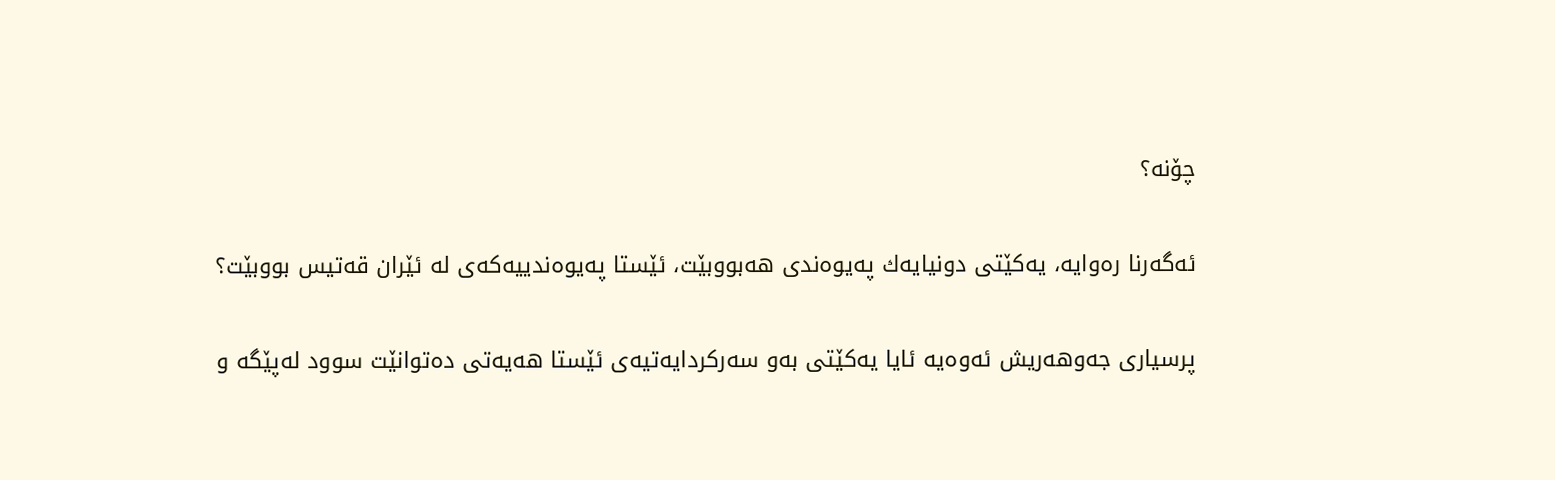چۆنه‌؟

ئه‌گەرنا رەوایە، یه‌كێتی دونیایه‌ك په‌یوه‌ندی هه‌بووبێت، ئێستا په‌یوه‌ندییه‌كه‌ی له‌ ئێران قه‌تیس بووبێت؟

پرسیاری جەوهەریش ئەوەیە ئایا یه‌كێتی به‌و سه‌ركردایه‌تیه‌ی ئێستا هەیەتی ده‌توانێت سوود له‌پێگه‌ و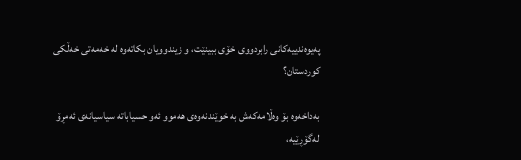په‌یوه‌ندییه‌كانی رابردووی خۆی ببینێت، و زیندوویان بکاتەوە له‌ خه‌مه‌تی خه‌ڵكی کوردستان؟

بەداخەوە بۆ وەڵامەکەش بە خوێندنەوەی هه‌موو ئه‌و حسیاباتە سیاسیانەی ئه‌مڕۆ لەگۆڕێیە،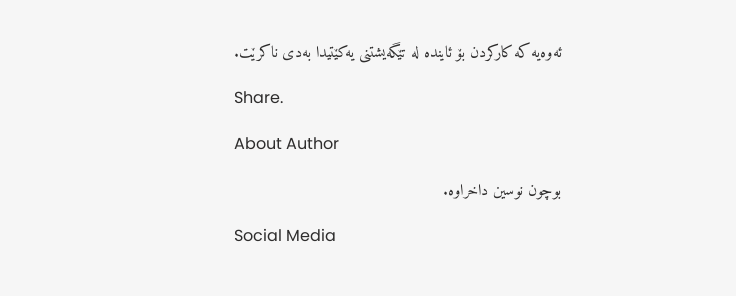ئەوەیە کە کارکردن بۆ ئایندە له‌ تێگه‌یشتنی یه‌كێتیدا به‌دی ناكرێت.

Share.

About Author

بوچون نوسین داخراوە.

Social Media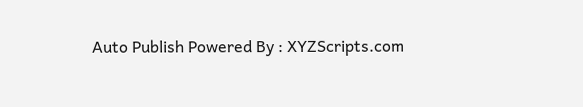Auto Publish Powered By : XYZScripts.com